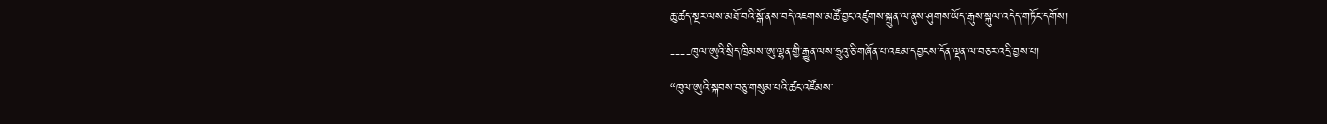ཆུ་ཚད་སྔར་ལས་མཐོ་བའི་སྒོ་ནས་བདེ་འཇགས་མཚོ་བྱང་འཛུགས་སྐྲུན་ལ་ནུས་ཤུགས་ཡོད་རྒུས་སྐུལ་འདེད་གཏོང་དགོས།
----ཁུལ་ཨུའི་སྲིད་ཁྲིམས་ཨུ་ལྷན་གྱི་རྒྱུན་ལས་ཧྲུའུ་ཅི་གཞོན་པ་འཇམ་དབྱངས་དོན་ལྡན་ལ་བཅར་འདྲི་བྱས་པ།
“ཁུལ་ཨུའི་སྐབས་བཅུ་གསུམ་པའི་ཚང་འཛོམས་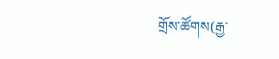གྲོས་ཚོགས(རྒྱ་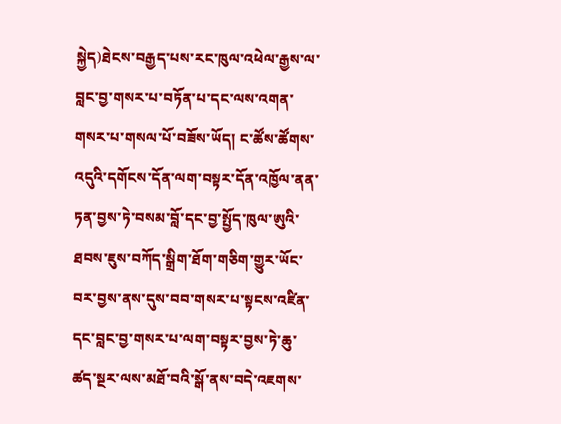སྐྱེད)ཐེངས་བརྒྱད་པས་རང་ཁུལ་འཕེལ་རྒྱས་ལ་བླང་བྱ་གསར་པ་བཏོན་པ་དང་ལས་འགན་གསར་པ་གསལ་པོ་བཟོས་ཡོད། ང་ཚོས་ཚོགས་འདུའི་དགོངས་དོན་ལག་བསྟར་དོན་འཁྱོལ་ནན་ཏན་བྱས་ཏེ་བསམ་བློ་དང་བྱ་སྤྱོད་ཁུལ་ཨུའི་ཐབས་ཇུས་བཀོད་སྒྲིག་ཐོག་གཅིག་གྱུར་ཡོང་བར་བྱས་ནས་དུས་བབ་གསར་པ་སྟངས་འཛིན་དང་བླང་བྱ་གསར་པ་ལག་བསྟར་བྱས་ཏེ་ཆུ་ཚད་སྔར་ལས་མཐོ་བའི་སྒོ་ནས་བདེ་འཇགས་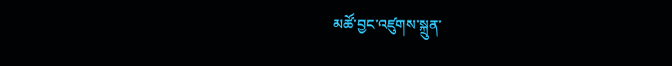མཚོ་བྱང་འཛུགས་སྐྲུན་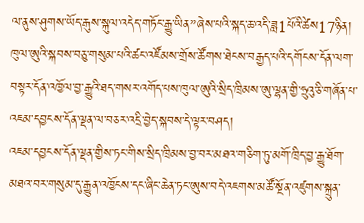ལ་ནུས་ཤུགས་ཡོད་རྒུས་སྐུལ་འདེད་གཏོང་རྒྱུ་ཡིན”ཞེས་པའི་སྐད་ཆ་འདི་ཟླ1པོའི་ཚེས17ཉིན། ཁུལ་ཨུའི་སྐབས་བཅུ་གསུམ་པའི་ཚང་འཛོམས་གྲོས་ཚོགས་ཐེངས་བརྒྱད་པའི་དགོངས་དོན་ལག་བསྟར་དོན་འཁྱོལ་བྱ་རྒྱུའི་ཐད་གསར་འགོད་པས་ཁུལ་ཨུའི་སྲིད་ཁྲིམས་ཨུ་ལྷན་གྱི་ཧྲུའུ་ཅི་གཞོན་པ་འཇམ་དབྱངས་དོན་ལྡན་ལ་བཅར་འདྲི་བྱེད་སྐབས་དེ་ལྟར་བཤད།
འཇམ་དབྱངས་དོན་ལྡན་གྱིས་ཏང་གིས་སྲིད་ཁྲིམས་བྱ་བར་མཐའ་གཅིག་ཏུ་མགོ་ཁྲིད་བྱ་རྒྱུ་ཐོག་མཐའ་བར་གསུམ་དུ་རྒྱུན་འཁྱོངས་དང་ཞིང་ཆེན་ཏང་ཨུས་བདེ་འཇགས་མཚོ་སྔོན་འཛུགས་སྐྲུན་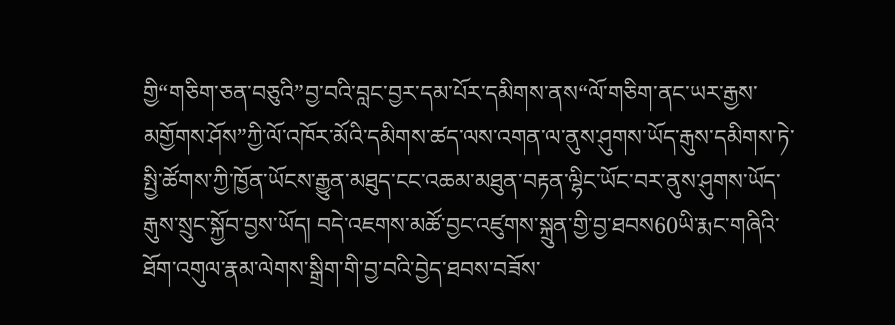གྱི“གཅིག་ཅན་བཅུའི”བྱ་བའི་བླང་བྱར་དམ་པོར་དམིགས་ནས“ལོ་གཅིག་ནང་ཡར་རྒྱས་མགྱོགས་ཤོས”ཀྱི་ལོ་འཁོར་མོའི་དམིགས་ཚད་ལས་འགན་ལ་ནུས་ཤུགས་ཡོད་རྒུས་དམིགས་ཏེ་སྤྱི་ཚོགས་ཀྱི་ཁྱོན་ཡོངས་རྒྱུན་མཐུད་ངང་འཆམ་མཐུན་བརྟན་ལྷིང་ཡོང་བར་ནུས་ཤུགས་ཡོད་རྒུས་སྲུང་སྐྱོབ་བྱས་ཡོད། བདེ་འཇགས་མཚོ་བྱང་འཛུགས་སྐྲུན་གྱི་བྱ་ཐབས60ཡི་རྨང་གཞིའི་ཐོག་འགུལ་རྣམ་ལེགས་སྒྲིག་གི་བྱ་བའི་བྱེད་ཐབས་བཟོས་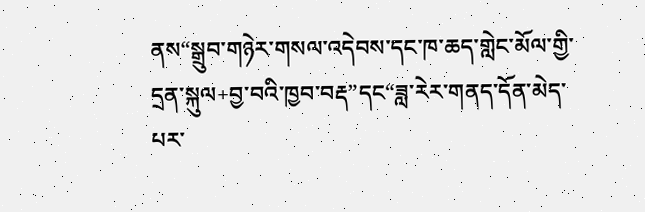ནས“སྒྲུབ་གཉེར་གསལ་འདེབས་དང་ཁ་ཆད་གླེང་མོལ་གྱི་དྲན་སྐུལ+བྱ་བའི་ཁྱབ་བརྡ”དང“ཟླ་རེར་གནད་དོན་མེད་པར་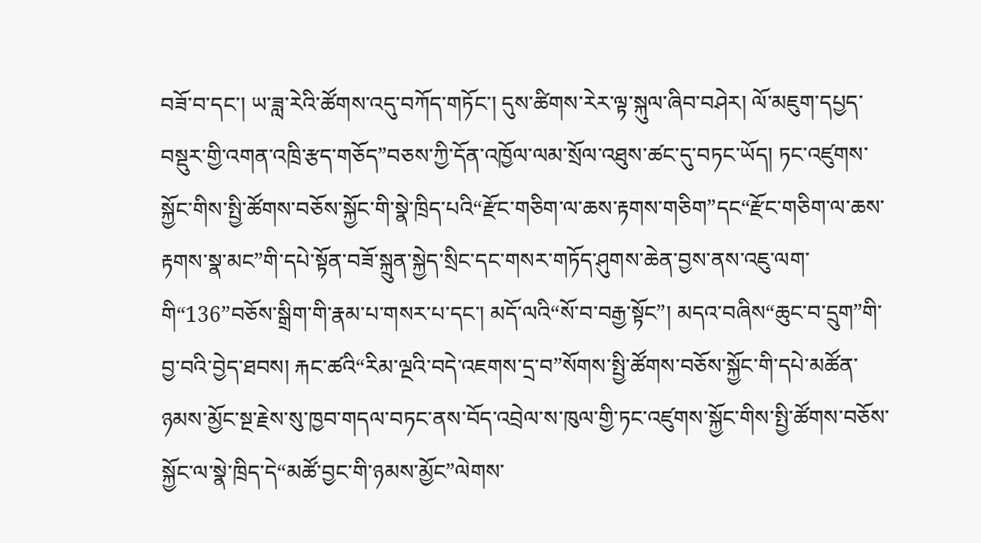བཟོ་བ་དང་། ཡ་ཟླ་རེའི་ཚོགས་འདུ་བཀོད་གཏོང་། དུས་ཚིགས་རེར་ལྟ་སྐུལ་ཞིབ་བཤེར། ལོ་མཇུག་དཔྱད་བསྡུར་གྱི་འགན་འཁྲི་རྩད་གཅོད”བཅས་ཀྱི་དོན་འཁྱོལ་ལམ་སྲོལ་འཐུས་ཚང་དུ་བཏང་ཡོད། ཏང་འཛུགས་སྐྱོང་གིས་སྤྱི་ཚོགས་བཅོས་སྐྱོང་གི་སྣེ་ཁྲིད་པའི“རྫོང་གཅིག་ལ་ཆས་རྟགས་གཅིག”དང“རྫོང་གཅིག་ལ་ཆས་རྟགས་སྣ་མང”གི་དཔེ་སྟོན་བཟོ་སྐྲུན་སྐྱེད་སྲིང་དང་གསར་གཏོད་ཤུགས་ཆེན་བྱས་ནས་འཇུ་ལག་གི“136”བཅོས་སྒྲིག་གི་རྣམ་པ་གསར་པ་དང་། མདོ་ལའི“སོ་བ་བརྒྱ་སྟོང”། མདའ་བཞིས“ཆུང་བ་དྲུག”གི་བྱ་བའི་བྱེད་ཐབས། རྐང་ཚའི“རིམ་ལྔའི་བདེ་འཇགས་དྲ་བ”སོགས་སྤྱི་ཚོགས་བཅོས་སྐྱོང་གི་དཔེ་མཚོན་ཉམས་མྱོང་སྔ་རྗེས་སུ་ཁྱབ་གདལ་བཏང་ནས་བོད་འབྲེལ་ས་ཁུལ་གྱི་ཏང་འཛུགས་སྐྱོང་གིས་སྤྱི་ཚོགས་བཅོས་སྐྱོང་ལ་སྣེ་ཁྲིད་དེ“མཚོ་བྱང་གི་ཉམས་མྱོང”ལེགས་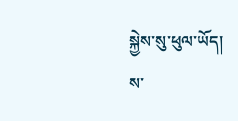སྐྱེས་སུ་ཕུལ་ཡོད། ས་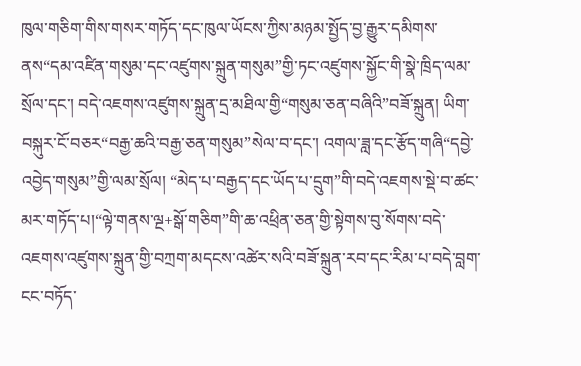ཁུལ་གཅིག་གིས་གསར་གཏོད་དང་ཁུལ་ཡོངས་ཀྱིས་མཉམ་སྤྱོད་བྱ་རྒྱུར་དམིགས་ནས“དམ་འཛིན་གསུམ་དང་འཛུགས་སྐྲུན་གསུམ”གྱི་ཏང་འཛུགས་སྐྱོང་གི་སྣེ་ཁྲིད་ལམ་སྲོལ་དང་། བདེ་འཇགས་འཛུགས་སྐྲུན་དྲ་མཐིལ་གྱི“གསུམ་ཅན་བཞིའི”བཟོ་སྐྲུན། ཡིག་བསྐུར་ངོ་བཅར“བརྒྱ་ཆའི་བརྒྱ་ཅན་གསུམ”སེལ་བ་དང་། འགལ་ཟླ་དང་རྩོད་གཞི“དབྱེ་འབྱེད་གསུམ”གྱི་ལམ་སྲོལ། “མེད་པ་བརྒྱད་དང་ཡོད་པ་དྲུག”གི་བདེ་འཇགས་སྡེ་བ་ཚང་མར་གཏོད་པ།“ལྟེ་གནས་ལྔ+སྒོ་གཅིག”གི་ཆ་འཕྲིན་ཅན་གྱི་སྟེགས་བུ་སོགས་བདེ་འཇགས་འཛུགས་སྐྲུན་གྱི་བཀྲག་མདངས་འཚེར་སའི་བཟོ་སྐྲུན་རབ་དང་རིམ་པ་བདེ་བླག་ངང་བཏོད་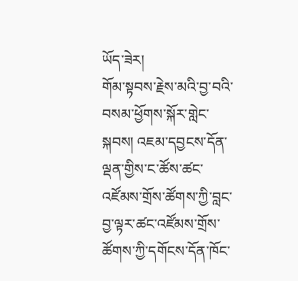ཡོད་ཟེར།
གོམ་སྟབས་རྗེས་མའི་བྱ་བའི་བསམ་ཕྱོགས་སྐོར་གླེང་སྐབས། འཇམ་དབྱངས་དོན་ལྡན་གྱིས་ང་ཚོས་ཚང་འཛོམས་གྲོས་ཚོགས་ཀྱི་བླང་བྱ་ལྟར་ཚང་འཛོམས་གྲོས་ཚོགས་ཀྱི་དགོངས་དོན་ཁོང་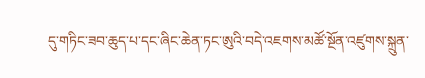དུ་གཏིང་ཟབ་ཆུད་པ་དང་ཞིང་ཆེན་ཏང་ཨུའི་བདེ་འཇགས་མཚོ་སྔོན་འཛུགས་སྐྲུན་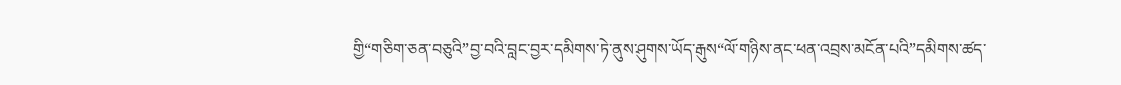གྱི“གཅིག་ཅན་བཅུའི”བྱ་བའི་བླང་བྱར་དམིགས་ཏེ་ནུས་ཤུགས་ཡོད་རྒུས“ལོ་གཉིས་ནང་ཕན་འབྲས་མངོན་པའི”དམིགས་ཚད་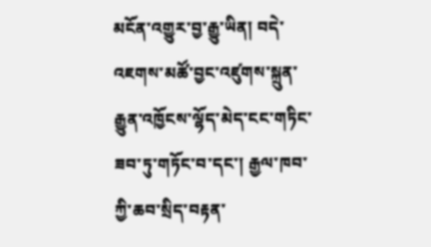མངོན་འགྱུར་བྱ་རྒྱུ་ཡིན། བདེ་འཇགས་མཚོ་བྱང་འཛུགས་སྐྲུན་རྒྱུན་འཁྱོངས་ལྷོད་མེད་ངང་གཏིང་ཟབ་ཏུ་གཏོང་བ་དང་། རྒྱལ་ཁབ་ཀྱི་ཆབ་སྲིད་བརྟན་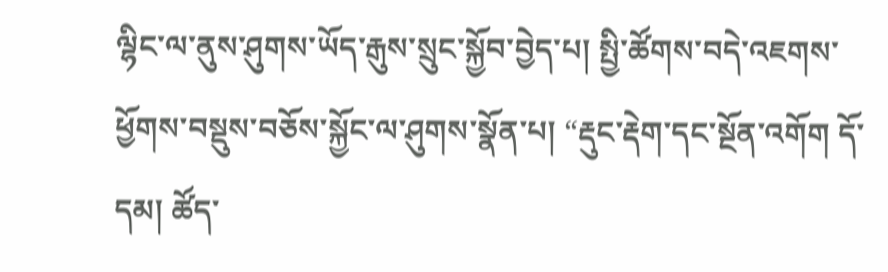ལྷིང་ལ་ནུས་ཤུགས་ཡོད་རྒུས་སྲུང་སྐྱོབ་བྱེད་པ། སྤྱི་ཚོགས་བདེ་འཇགས་ཕྱོགས་བསྡུས་བཅོས་སྐྱོང་ལ་ཤུགས་སྣོན་པ། “རྡུང་རྡེག་དང་སྔོན་འགོག དོ་དམ། ཚོད་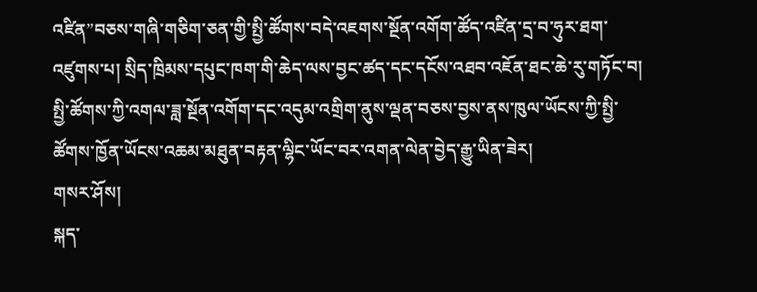འཛིན”བཅས་གཞི་གཅིག་ཅན་གྱི་སྤྱི་ཚོགས་བདེ་འཇགས་སྔོན་འགོག་ཚོད་འཛིན་དྲ་བ་ཧུར་ཐག་འཛུགས་པ། སྲིད་ཁྲིམས་དཔུང་ཁག་གི་ཆེད་ལས་བྱང་ཚད་དང་དངོས་འཐབ་འཇོན་ཐང་ཆེ་རུ་གཏོང་བ། སྤྱི་ཚོགས་ཀྱི་འགལ་ཟླ་སྔོན་འགོག་དང་འདུམ་འགྲིག་ནུས་ལྡན་བཅས་བྱས་ནས་ཁུལ་ཡོངས་ཀྱི་སྤྱི་ཚོགས་ཁྱོན་ཡོངས་འཆམ་མཐུན་བརྟན་ལྷིང་ཡོང་བར་འགན་ལེན་བྱེད་རྒྱུ་ཡིན་ཟེར།
གསར་ཤོས།
སྐད་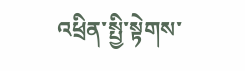འཕྲིན་སྤྱི་སྟེགས་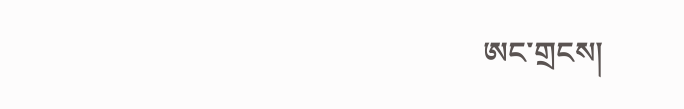ཨང་གྲངས།